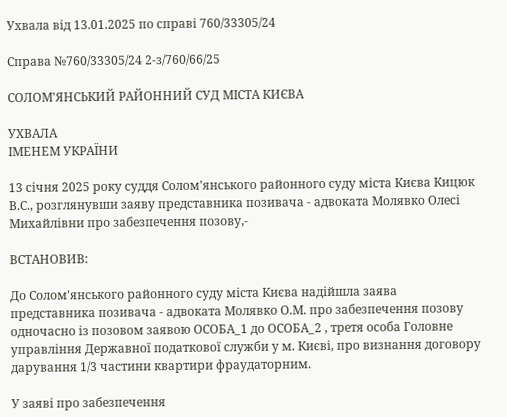Ухвала від 13.01.2025 по справі 760/33305/24

Справа №760/33305/24 2-з/760/66/25

СОЛОМ'ЯНСЬКИЙ РАЙОННИЙ СУД МІСТА КИЄВА

УХВАЛА
ІМЕНЕМ УКРАЇНИ

13 січня 2025 року суддя Солом'янського районного суду міста Києва Кицюк В.С., розглянувши заяву представника позивача - адвоката Молявко Олесі Михайлівни про забезпечення позову,-

ВСТАНОВИВ:

До Солом'янського районного суду міста Києва надійшла заява представника позивача - адвоката Молявко О.М. про забезпечення позову одночасно із позовом заявою ОСОБА_1 до ОСОБА_2 , третя особа Головне управління Державної податкової служби у м. Києві, про визнання договору дарування 1/3 частини квартири фраудаторним.

У заяві про забезпечення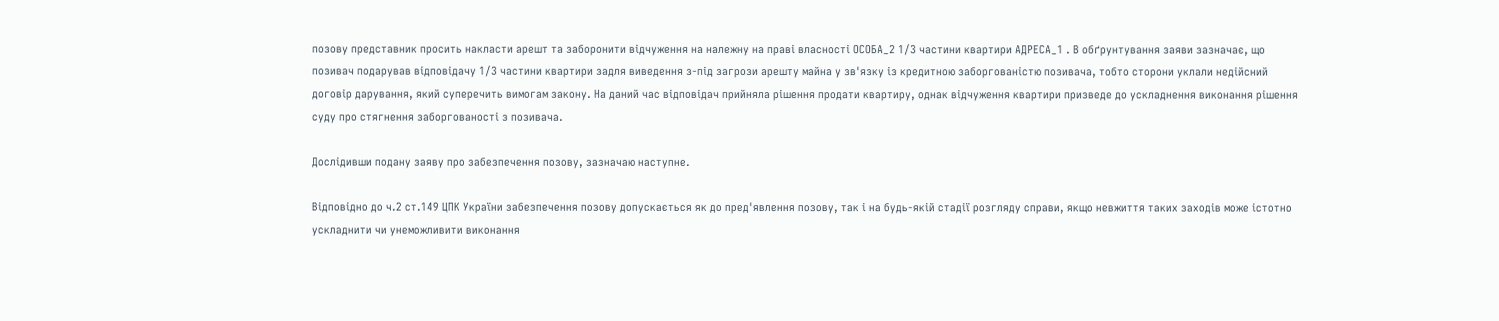позову представник просить накласти арешт та заборонити відчуження на належну на праві власності ОСОБА_2 1/3 частини квартири АДРЕСА_1 . В обґрунтування заяви зазначає, що позивач подарував відповідачу 1/3 частини квартири задля виведення з-під загрози арешту майна у зв'язку із кредитною заборгованістю позивача, тобто сторони уклали недійсний договір дарування, який суперечить вимогам закону. На даний час відповідач прийняла рішення продати квартиру, однак відчуження квартири призведе до ускладнення виконання рішення суду про стягнення заборгованості з позивача.

Дослідивши подану заяву про забезпечення позову, зазначаю наступне.

Відповідно до ч.2 ст.149 ЦПК України забезпечення позову допускається як до пред'явлення позову, так і на будь-якій стадії розгляду справи, якщо невжиття таких заходів може істотно ускладнити чи унеможливити виконання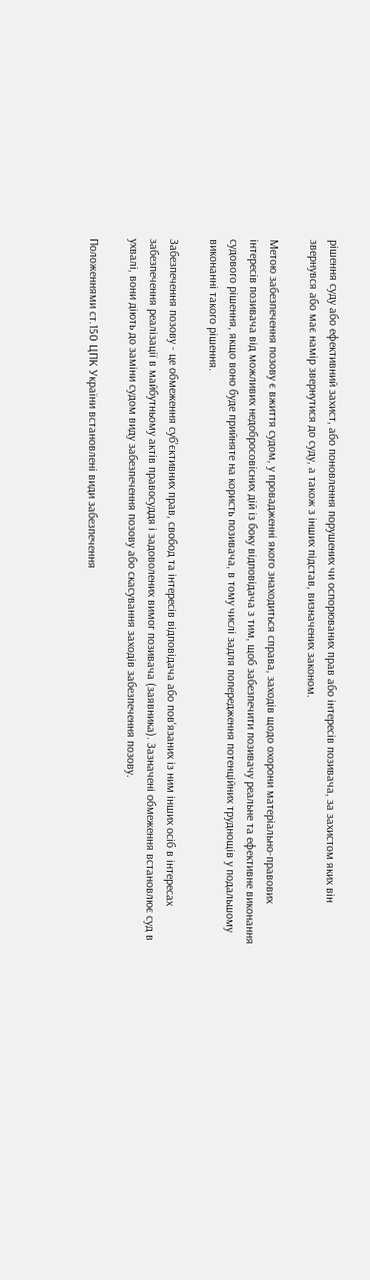рішення суду або ефективний захист, або поновлення порушених чи оспорюваних прав або інтересів позивача, за захистом яких він звернувся або має намір звернутися до суду, а також з інших підстав, визначених законом.

Метою забезпечення позову є вжиття судом, у провадженні якого знаходиться справа, заходів щодо охорони матеріально-правових інтересів позивача від можливих недобросовісних дій із боку відповідача з тим, щоб забезпечити позивачу реальне та ефективне виконання судового рішення, якщо воно буде прийняте на користь позивача, в тому числі задля попередження потенційних труднощів у подальшому виконанні такого рішення.

Забезпечення позову - це обмеження суб'єктивних прав, свобод та інтересів відповідача або пов'язаних із ним інших осіб в інтересах забезпечення реалізації в майбутньому актів правосуддя і задоволених вимог позивача (заявника). Зазначені обмеження встановлює суд в ухвалі, вони діють до заміни судом виду забезпечення позову або скасування заходів забезпечення позову.

Положеннями ст.150 ЦПК України встановлені види забезпечення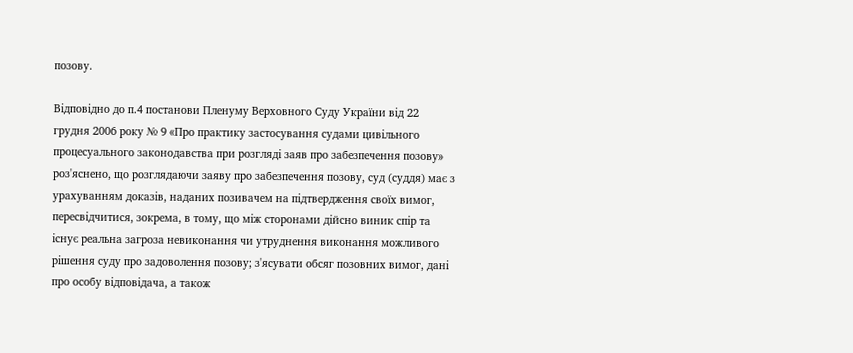позову.

Відповідно до п.4 постанови Пленуму Верховного Суду України від 22 грудня 2006 року № 9 «Про практику застосування судами цивільного процесуального законодавства при розгляді заяв про забезпечення позову» роз'яснено, що розглядаючи заяву про забезпечення позову, суд (суддя) має з урахуванням доказів, наданих позивачем на підтвердження своїх вимог, пересвідчитися, зокрема, в тому, що між сторонами дійсно виник спір та існує реальна загроза невиконання чи утруднення виконання можливого рішення суду про задоволення позову; з'ясувати обсяг позовних вимог, дані про особу відповідача, а також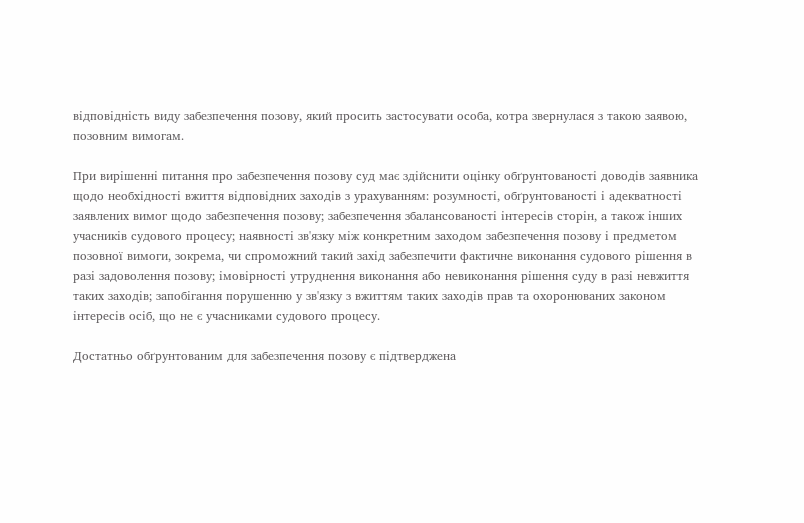відповідність виду забезпечення позову, який просить застосувати особа, котра звернулася з такою заявою, позовним вимогам.

При вирішенні питання про забезпечення позову суд має здійснити оцінку обґрунтованості доводів заявника щодо необхідності вжиття відповідних заходів з урахуванням: розумності, обґрунтованості і адекватності заявлених вимог щодо забезпечення позову; забезпечення збалансованості інтересів сторін, а також інших учасників судового процесу; наявності зв'язку між конкретним заходом забезпечення позову і предметом позовної вимоги, зокрема, чи спроможний такий захід забезпечити фактичне виконання судового рішення в разі задоволення позову; імовірності утруднення виконання або невиконання рішення суду в разі невжиття таких заходів; запобігання порушенню у зв'язку з вжиттям таких заходів прав та охоронюваних законом інтересів осіб, що не є учасниками судового процесу.

Достатньо обґрунтованим для забезпечення позову є підтверджена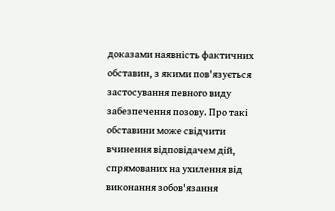доказами наявність фактичних обставин, з якими пов'язується застосування певного виду забезпечення позову. Про такі обставини може свідчити вчинення відповідачем дій, спрямованих на ухилення від виконання зобов'язання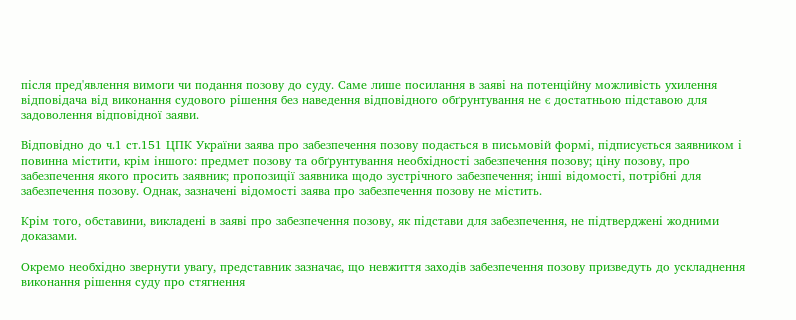після пред'явлення вимоги чи подання позову до суду. Саме лише посилання в заяві на потенційну можливість ухилення відповідача від виконання судового рішення без наведення відповідного обґрунтування не є достатньою підставою для задоволення відповідної заяви.

Відповідно до ч.1 ст.151 ЦПК України заява про забезпечення позову подається в письмовій формі, підписується заявником і повинна містити, крім іншого: предмет позову та обґрунтування необхідності забезпечення позову; ціну позову, про забезпечення якого просить заявник; пропозиції заявника щодо зустрічного забезпечення; інші відомості, потрібні для забезпечення позову. Однак, зазначені відомості заява про забезпечення позову не містить.

Крім того, обставини, викладені в заяві про забезпечення позову, як підстави для забезпечення, не підтверджені жодними доказами.

Окремо необхідно звернути увагу, представник зазначає, що невжиття заходів забезпечення позову призведуть до ускладнення виконання рішення суду про стягнення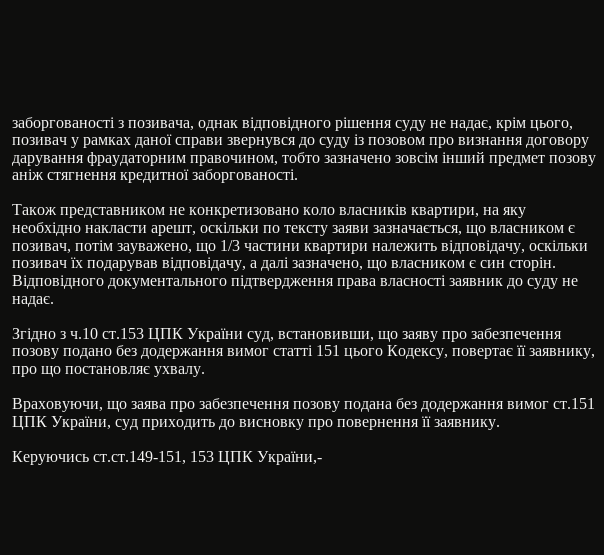заборгованості з позивача, однак відповідного рішення суду не надає, крім цього, позивач у рамках даної справи звернувся до суду із позовом про визнання договору дарування фраудаторним правочином, тобто зазначено зовсім інший предмет позову аніж стягнення кредитної заборгованості.

Також представником не конкретизовано коло власників квартири, на яку необхідно накласти арешт, оскільки по тексту заяви зазначається, що власником є позивач, потім зауважено, що 1/3 частини квартири належить відповідачу, оскільки позивач їх подарував відповідачу, а далі зазначено, що власником є син сторін. Відповідного документального підтвердження права власності заявник до суду не надає.

Згідно з ч.10 ст.153 ЦПК України суд, встановивши, що заяву про забезпечення позову подано без додержання вимог статті 151 цього Кодексу, повертає її заявнику, про що постановляє ухвалу.

Враховуючи, що заява про забезпечення позову подана без додержання вимог ст.151 ЦПК України, суд приходить до висновку про повернення її заявнику.

Керуючись ст.ст.149-151, 153 ЦПК України,-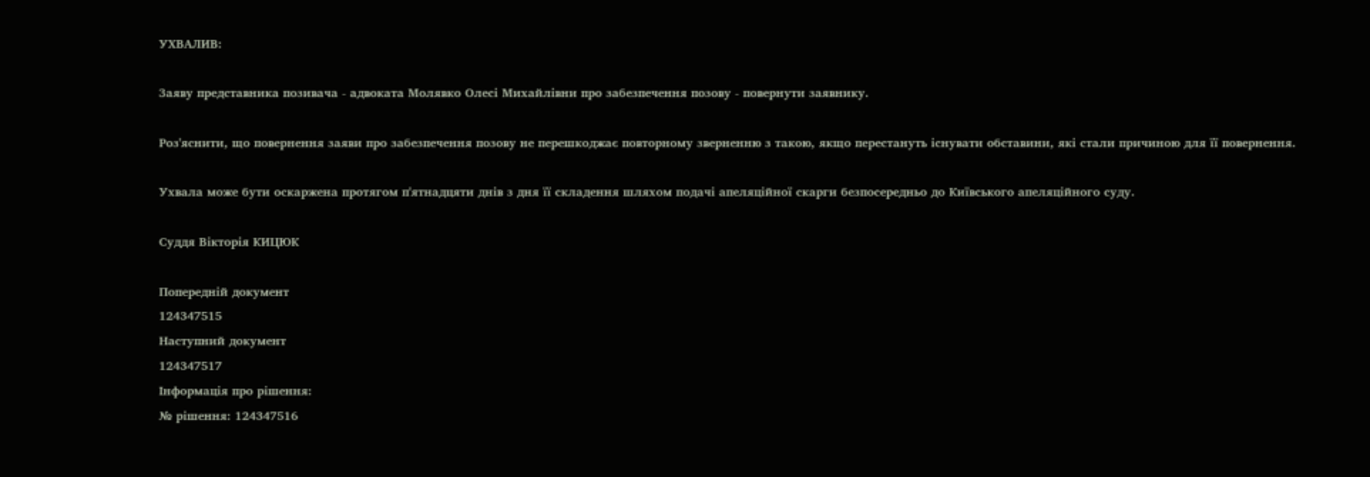УХВАЛИВ:

Заяву представника позивача - адвоката Молявко Олесі Михайлівни про забезпечення позову - повернути заявнику.

Роз'яснити, що повернення заяви про забезпечення позову не перешкоджає повторному зверненню з такою, якщо перестануть існувати обставини, які стали причиною для її повернення.

Ухвала може бути оскаржена протягом п'ятнадцяти днів з дня її складення шляхом подачі апеляційної скарги безпосередньо до Київського апеляційного суду.

Суддя Вікторія КИЦЮК

Попередній документ
124347515
Наступний документ
124347517
Інформація про рішення:
№ рішення: 124347516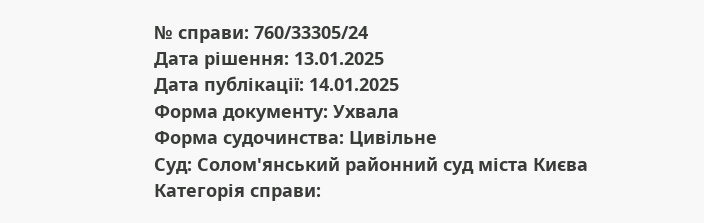№ справи: 760/33305/24
Дата рішення: 13.01.2025
Дата публікації: 14.01.2025
Форма документу: Ухвала
Форма судочинства: Цивільне
Суд: Солом'янський районний суд міста Києва
Категорія справи: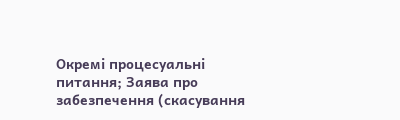Окремі процесуальні питання; Заява про забезпечення (скасування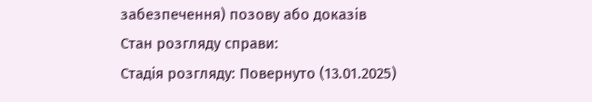забезпечення) позову або доказів
Стан розгляду справи:
Стадія розгляду: Повернуто (13.01.2025)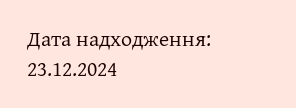Дата надходження: 23.12.2024